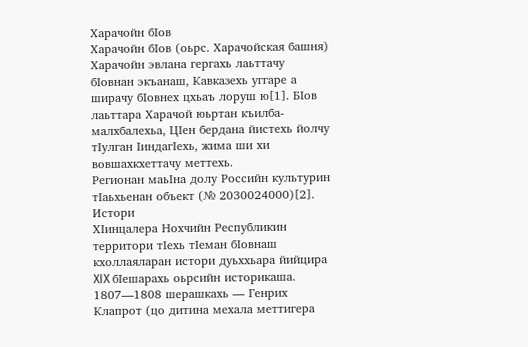Харачойн бӀов
Харачойн бӀов (оьрс. Харачойская башня) Харачойн эвлана гергахь лаьттачу бӀовнан экъанаш, Кавказехь уггаре а ширачу бӀовнех цхьаъ лоруш ю[1]. БӀов лаьттара Харачой юьртан къилба-малхбалехьа, ЦӀен бердана йистехь йолчу тӀулган ӀиндагӀехь, жима ши хи вовшахкхеттачу меттехь.
Регионан маьӀна долу Российн культурин тӀаьхьенан объект (№ 2030024000)[2].
Истори
ХӀинцалера Нохчийн Республикин территори тӀехь тӀеман бӀовнаш кхоллаяларан истори дуьххьара йийцира XIX бӀешарахь оьрсийн историкаша. 1807—1808 шерашкахь — Генрих Клапрот (цо дитина мехала меттигера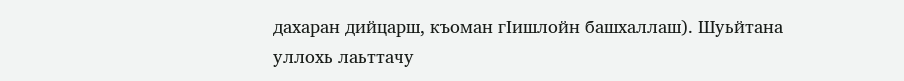дахаран дийцарш, къоман гӀишлойн башхаллаш). Шуьйтана уллохь лаьттачу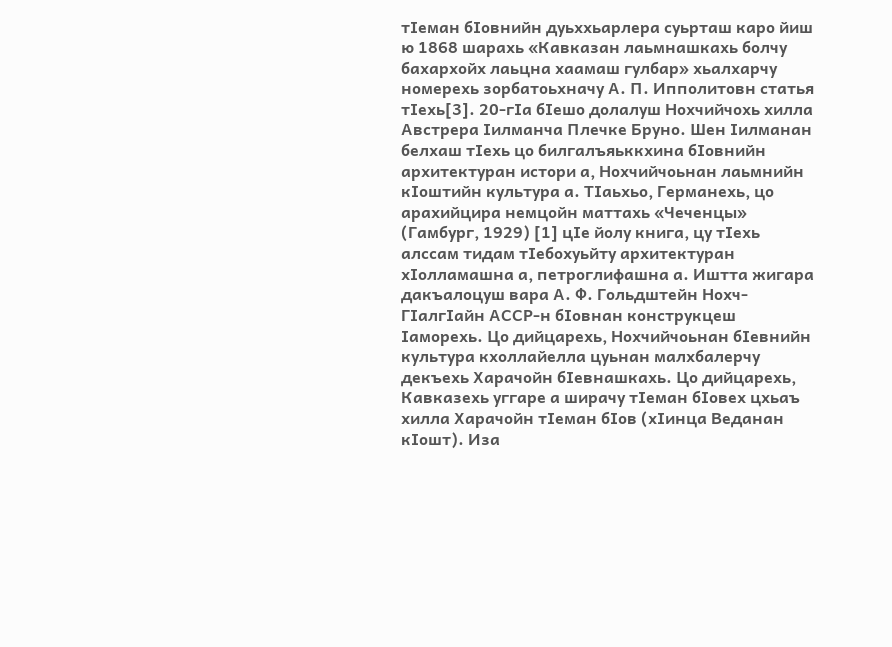тӀеман бӀовнийн дуьххьарлера суьрташ каро йиш ю 1868 шарахь «Кавказан лаьмнашкахь болчу бахархойх лаьцна хаамаш гулбар» хьалхарчу номерехь зорбатоьхначу А. П. Ипполитовн статья тӀехь[3]. 20-гӀа бӀешо долалуш Нохчийчохь хилла Австрера Ӏилманча Плечке Бруно. Шен Ӏилманан белхаш тӀехь цо билгалъяьккхина бӀовнийн архитектуран истори а, Нохчийчоьнан лаьмнийн кӀоштийн культура а. ТӀаьхьо, Германехь, цо арахийцира немцойн маттахь «Чеченцы» (Гамбург, 1929) [1] цӀе йолу книга, цу тӀехь алссам тидам тӀебохуьйту архитектуран хӀолламашна а, петроглифашна а. Иштта жигара дакъалоцуш вара А. Ф. Гольдштейн Нохч-ГӀалгӀайн АССР-н бӀовнан конструкцеш Ӏаморехь. Цо дийцарехь, Нохчийчоьнан бӀевнийн культура кхоллайелла цуьнан малхбалерчу декъехь Харачойн бӀевнашкахь. Цо дийцарехь, Кавказехь уггаре а ширачу тӀеман бӀовех цхьаъ хилла Харачойн тӀеман бӀов (хӀинца Веданан кӀошт). Иза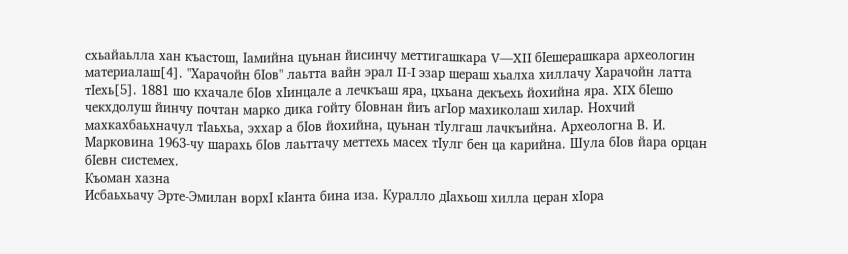схьайаьлла хан къастош, Ӏамийна цуьнан йисинчу меттигашкара V—XII бӀешерашкара археологин материалаш[4]. "Харачойн бӀов" лаьтта вайн эрал II-I эзар шераш хьалха хиллачу Харачойн латта тӀехь[5]. 1881 шо кхачале бӀов хӀинцале а лечкъаш яра, цхьана декъехь йохийна яра. XIX бӀешо чекхдолуш йинчу почтан марко дика гойту бӀовнан йиъ агӀор махиколаш хилар. Нохчий махкахбаьхначул тӀаьхьа, эххар а бӀов йохийна, цуьнан тӀулгаш лачкъийна. Археологна В. И. Марковина 1963-чу шарахь бӀов лаьттачу меттехь масех тӀулг бен ца карийна. Шула бӀов йара орцан бӀевн системех.
Къоман хазна
Исбаьхьачу Эрте-Эмилан ворхӀ кӀанта бина иза. Куралло дӀахьош хилла церан хӀора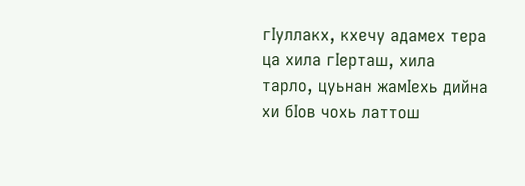гӀуллакх, кхечу адамех тера ца хила гӀерташ, хила тарло, цуьнан жамӀехь дийна хи бӀов чохь латтош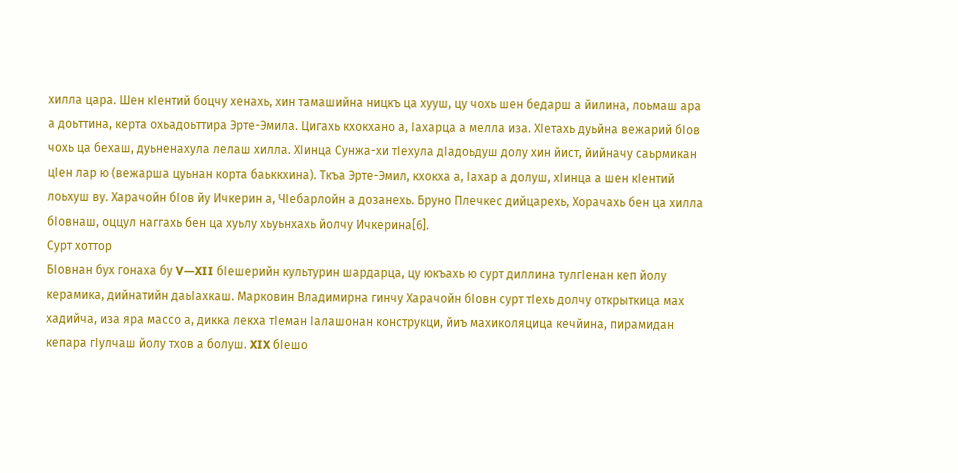хилла цара. Шен кӀентий боцчу хенахь, хин тамашийна ницкъ ца хууш, цу чохь шен бедарш а йилина, лоьмаш ара а доьттина, керта охьадоьттира Эрте-Эмила. Цигахь кхокхано а, Ӏахарца а мелла иза. ХӀетахь дуьйна вежарий бӀов чохь ца бехаш, дуьненахула лелаш хилла. ХӀинца Сунжа-хи тӀехула дӀадоьдуш долу хин йист, йийначу саьрмикан цӀен лар ю (вежарша цуьнан корта баьккхина). Ткъа Эрте-Эмил, кхокха а, Ӏахар а долуш, хӀинца а шен кӀентий лоьхуш ву. Харачойн бӀов йу Ичкерин а, ЧӀебарлойн а дозанехь. Бруно Плечкес дийцарехь, Хорачахь бен ца хилла бӀовнаш, оццул наггахь бен ца хуьлу хьуьнхахь йолчу Ичкерина[6].
Сурт хоттор
БӀовнан бух гонаха бу V—XII бӀешерийн культурин шардарца, цу юкъахь ю сурт диллина тулгӀенан кеп йолу керамика, дийнатийн даьӀахкаш. Марковин Владимирна гинчу Харачойн бӀовн сурт тӀехь долчу открыткица мах хадийча, иза яра массо а, дикка лекха тӀеман Ӏалашонан конструкци, йиъ махиколяцица кечйина, пирамидан кепара гӀулчаш йолу тхов а болуш. XIX бӀешо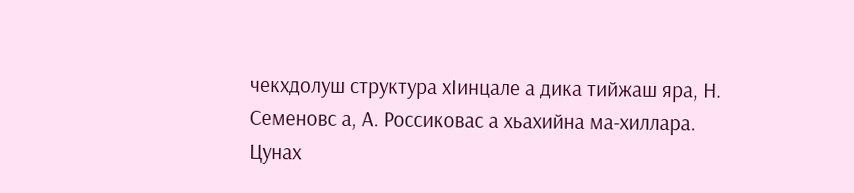чекхдолуш структура хӀинцале а дика тийжаш яра, Н. Семеновс а, А. Россиковас а хьахийна ма-хиллара. Цунах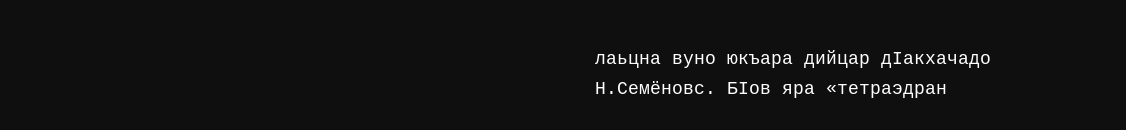лаьцна вуно юкъара дийцар дӀакхачадо Н.Семёновс. БӀов яра «тетраэдран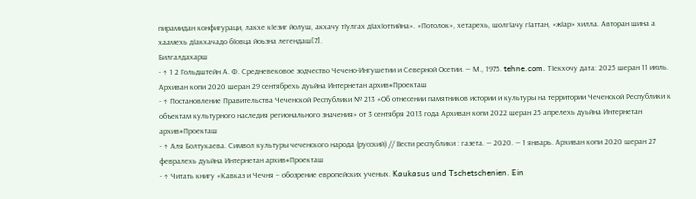пирамидан конфигураци, лакхе кӀезиг йолуш, акхачу тӀулгах дӀахӀоттийна». «Потолок», хетарехь, шолгӀачу гӀаттан, «жӀар» хилла. Авторан шина а хаамехь дӀакхачадо бӀовца йоьзна легендаш[7].
Билгалдахарш
- ↑ 1 2 Гольдштейн А. Ф. Средневековое зодчество Чечено-Ингушетии и Северной Осетии. — М., 1975. tehne.com. ТӀекхочу дата: 2025 шеран 11 июль. Архиван копи 2020 шеран 29 сентябрехь дуьйна Интернетан архив#Проекташ
- ↑ Постановление Правительства Чеченской Республики № 213 «Об отнесении памятников истории и культуры на территории Чеченской Республики к объектам культурного наследия регионального значения» от 3 сентября 2013 года Архиван копи 2022 шеран 25 апрелехь дуьйна Интернетан архив#Проекташ
- ↑ Аля Болтукаева. Символ культуры чеченского народа (русский) // Вести республики : газета. — 2020. — 1 январь. Архиван копи 2020 шеран 27 февралехь дуьйна Интернетан архив#Проекташ
- ↑ Читать книгу «Кавказ и Чечня – обозрение европейских ученых. Kaukasus und Tschetschenien. Ein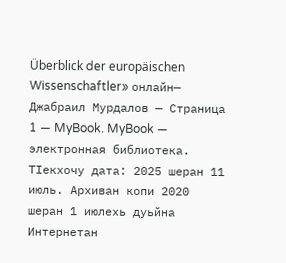Überblick der europäischen Wissenschaftler» онлайн— Джабраил Мурдалов — Страница 1 — MyBook. MyBook — электронная библиотека. ТӀекхочу дата: 2025 шеран 11 июль. Архиван копи 2020 шеран 1 июлехь дуьйна Интернетан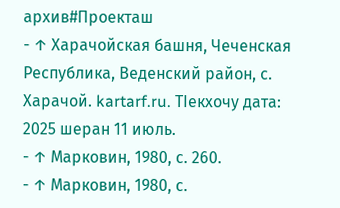архив#Проекташ
- ↑ Харачойская башня, Чеченская Республика, Веденский район, с. Харачой. kartarf.ru. ТӀекхочу дата: 2025 шеран 11 июль.
- ↑ Марковин, 1980, с. 260.
- ↑ Марковин, 1980, с.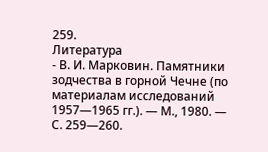259.
Литература
- В. И. Марковин. Памятники зодчества в горной Чечне (по материалам исследований 1957—1965 гг.). — М., 1980. — С. 259—260.